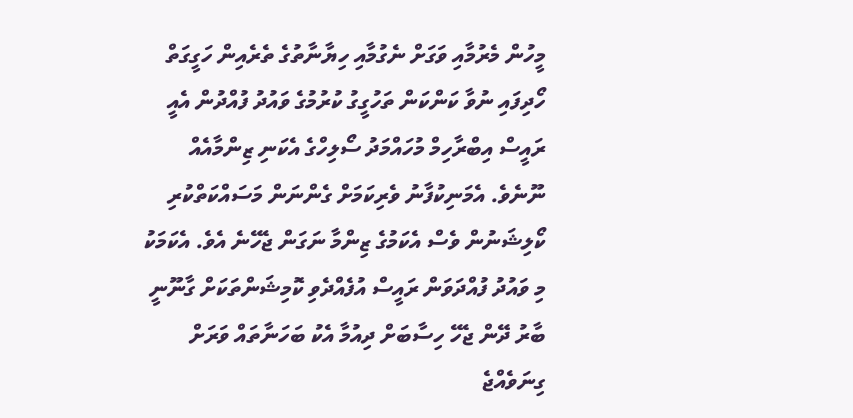މީހުން މެރުމާއި ވަގަށް ނެގުމާއި ހިޔާނާތުގެ ތެރެއިން ހަގީގަތް ހޯދިފައި ނުވާ ކަންކަން ތަހުގީގު ކުރުމުގެ ވައުދު ފުއްދުން އެއީ ރައީސް އިބްރާހިމް މުހައްމަދު ސޯލިހްގެ އެކަނި ޒިންމާއެއް ނޫނެވެ. އެމަނިކުފާނު ވެރިކަމަށް ގެންނަން މަސައްކަތްކުރި ކޯލިޝަނުން ވެސް އެކަމުގެ ޒިންމާ ނަގަން ޖެހޭނެ އެވެ. އެކަމަކު މި ވައުދު ފުއްދަވަން ރައީސް އުފެއްދެވި ކޮމިޝަންތަކަށް ގާނޫނީ ބާރު ދޭން ޖެހޭ ހިސާބަށް ދިއުމާ އެކު ބަހަނާތައް ވަރަށް ގިނަވެއްޖެ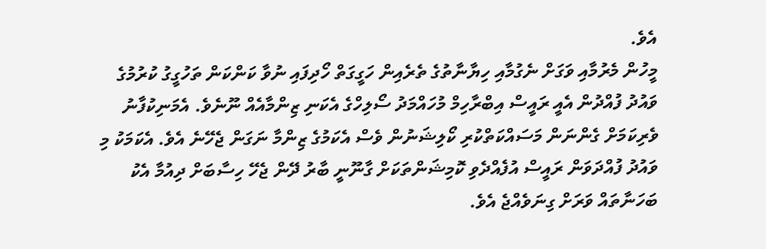އެވެ.
މީހުން މެރުމާއި ވަގަށް ނެގުމާއި ހިޔާނާތުގެ ތެރެއިން ހަގީގަތް ހޯދިފައި ނުވާ ކަންކަން ތަހުގީގު ކުރުމުގެ ވައުދު ފުއްދުން އެއީ ރައީސް އިބްރާހިމް މުހައްމަދު ސޯލިހްގެ އެކަނި ޒިންމާއެއް ނޫނެވެ. އެމަނިކުފާނު ވެރިކަމަށް ގެންނަން މަސައްކަތްކުރި ކޯލިޝަނުން ވެސް އެކަމުގެ ޒިންމާ ނަގަން ޖެހޭނެ އެވެ. އެކަމަކު މި ވައުދު ފުއްދަވަން ރައީސް އުފެއްދެވި ކޮމިޝަންތަކަށް ގާނޫނީ ބާރު ދޭން ޖެހޭ ހިސާބަށް ދިއުމާ އެކު ބަހަނާތައް ވަރަށް ގިނަވެއްޖެ އެވެ.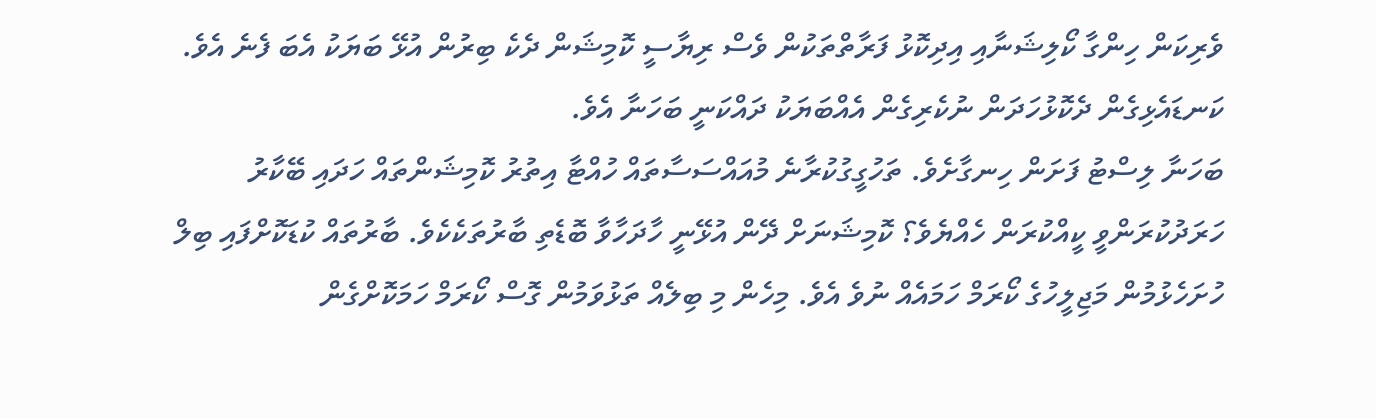ވެރިކަން ހިންގާ ކޯލިޝަނާއި އިދިކޮޅު ފަރާތްތަކުން ވެސް ރިޔާސީ ކޮމިޝަން ދެކެ ބިރުން އުޅޭ ބަޔަކު އެބަ ފެނެ އެވެ. ކަނޑައެޅިގެން ދެކޮޅުހަދަން ނުކެރިގެން އެއްބަޔަކު ދައްކަނީ ބަހަނާ އެވެ.
ބަހަނާ ލިސްޓު ފަށަން ހިނގާށެވެ. ތަހުގީގުކުރާނެ މުއައްސަސާތައް ހުއްޓާ އިތުރު ކޮމިޝަންތައް ހަދައި ބޭކާރު ހަރަދުކުރަންވީ ކީއްކުރަން ހެއްޔެވެ؟ ކޮމިޝަނަށް ދޭން އުޅޭނީ ހާދަހާވާ ބޮޑެތި ބާރުތަކެކެވެ. ބާރުތައް ކުޑަކޮށްފައި ބިލް ހުށަހެޅުމުން މަޖިލީހުގެ ކޯރަމް ހަމައެއް ނުވެ އެވެ. މިހެން މި ބިލެއް ތަޅުވަމުން ގޮސް ކޯރަމް ހަމަކޮށްގެން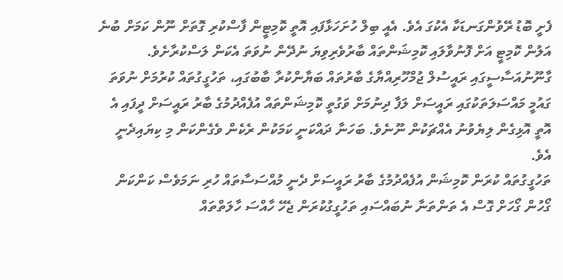ފެށީ ބޮޑު ރޭވުންގަނޑަކާ އެކުގަ އެވެ. އެއީ ބިލް ހުށަހަޅާފައި އޮތީ ކޮމިޓީން ފާސްކުރި ގޮތަށް ނޫން ކަމަށް ބުނެ އަލުން ކޮމިޓީ އަށް ފޮނުވާލައި ކޮމިޝަންތައް ބާރުވެރިވިޔަ ނުދޭން ނުވަތަ އެކަން ލަސްކުރާށެވެ.
ގާނޫނުއަސާސީގައި ރައީސުލް ޖުމްހޫރިއްޔާގެ ބާރުތައް ބަޔާންކުރާ ބާބުގައި، ތަހުގީގުތައް ކުރުމަށް ނުވަތަ ގައުމީ މައްސަލަތަކުގައި ރައީސަށް ލަފާ ދިނުމަށް ވަގުތީ ކޮމިޝަންތައް އުފެއްދުމުގެ ބާރު ރައީސަށް ދީފައި އެ އޮތީ އޮޅިގެން ލިޔެވުނު އެއްޗަކުން ނޫނެވެ. ބަހަނާ ދައްކަނީ ކަމަކުން ރެކެން ވެގެންކަން މި ކިޔައިދެނީ އެވެ.
ތަހުގީގުތައް ކުރަން ކޮމިޝަން އުފެއްދުމުގެ ބާރު ރައީސަށް ދެނީ މުއްސަސާތައް ހުރި ނަމަވެސް ކަންކަން ގޯހުން ގޯހަށް ގޮސް އެ ތަންތަނާ ނުބައްސައި ތަހުގީގުކުރަން ޖެހޭ ހާއްސަ ހާލަތްތައް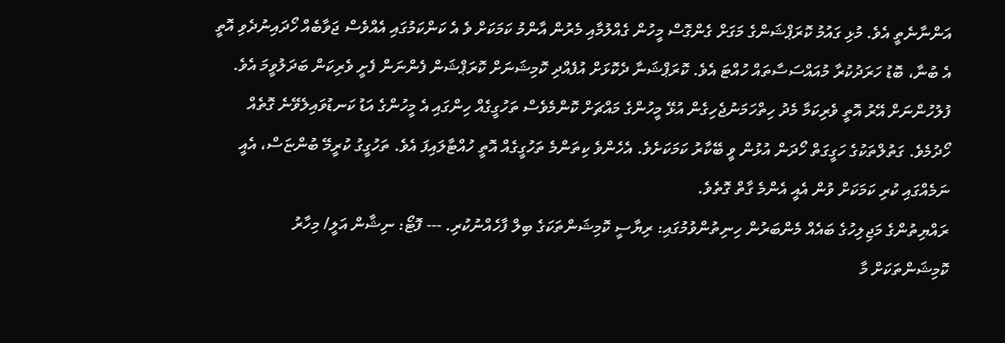އަންނާނެތީ އެވެ. މުޅި ގައުމު ކޮރަޕްޝަންގެ މަގަށް ގެންގޮސް މީހުން ގެއްލުމާއި މެރުން އާންމު ކަމަކަށް ވެ އެ ކަންކަމުގައި އެއްވެސް ޖަވާބެއް ހޯދައިނުދެވި އޮތީ އެ ބުނާ، ބޮޑު ހަރަދުކުރާ މުއައްސަސާތައް ހުއްޓަ އެވެ. ކޮރަޕްޝަނާ ދެކޮޅަށް އުފެއްދި ކޮމިޝަނަށް ކޮރަޕްޝަން ފެންނަން ފެށީ ވެރިކަން ބަދަލުވީމަ އެވެ. ފުލުހުންނަށް އޭރު އޮތީ ވެރިކަމާ މެދު ހިތްހަމަނުޖެހިގެން އުޅޭ މީހުންގެ މައްޗަށް ކޮންމެވެސް ތަހުގީގެއް ހިންގައި އެ މީހުންގެ އަޑު ކަނޑުވައިލެވޭނެ ގޮތެއް ހޯދުމެވެ. ގަތުލްތަކުގެ ހަގީގަތް ހޯދަން އުޅުން ވީ ބޭކާރު ކަމަކަށެވެ. އެހެންވެ ކިތަންމެ ތަހުގީގެއް އޮތީ ހުއްޓާލައިފަ އެވެ. ތަހުގީގު ކުރީމޭ ބުންޏަސް، އެއީ ނަމެއްގައި ކުރި ކަމަކަށް ވުން އެއީ އެންމެ ގާތް ގޮތެވެ.
ރައްޔިތުންގެ މަޖިލިހުގެ ބައެއް މެންބަރުން ހިނިތުންވުމުގައި: ރިޔާސީ ކޮމިޝަންތަކަގެ ބިލް ފާހެއްނުކުރި. --- ފޮޓޯ: ނިޝާން އަލީ/ މިހާރު
ކޮމިޝަންތަކަށް މާ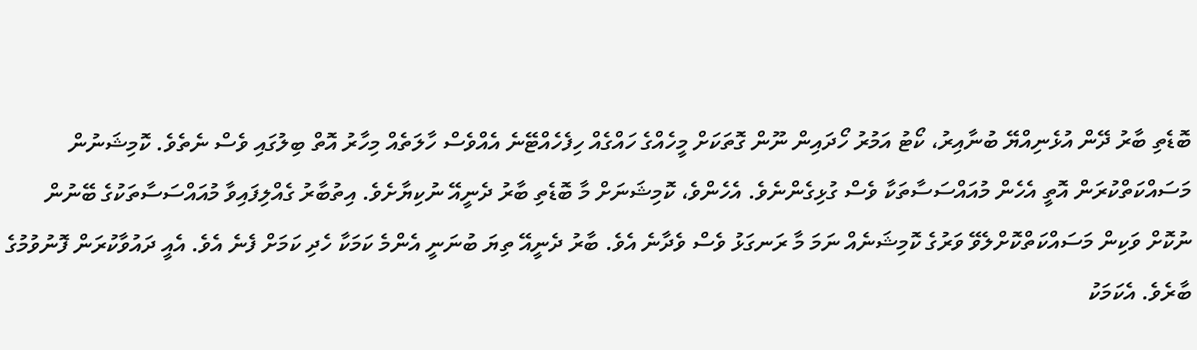ބޮޑެތި ބާރު ދޭން އުޅެނިއްޔޭ ބުނާއިރު، ކޯޓު އަމުރު ހޯދައިން ނޫން ގޮތަކަށް މީހެއްގެ ހައްގެއް ހިފެހެއްޓޭނެ އެއްވެސް ހާލަތެއް މިހާރު އޮތް ބިލުގައި ވެސް ނެތެވެ. ކޮމިޝަނުން މަސައްކަތްކުރަން އޮތީ އެހެން މުއައްސަސާތަކާ ވެސް ގުޅިގެންނެވެ. އެހެންވެ، ކޮމިޝަނަށް މާ ބޮޑެތި ބާރު ދެނީއޭ ނުކިޔާށެވެ. އިތުބާރު ގެއްލިފައިވާ މުއައްސަސާތަކުގެ ބޭނުން ނުކޮށް ވަކިން މަސައްކަތްކޮށްލެވޭ ވަރުގެ ކޮމިޝަނެއް ނަމަ މާ ރަނގަޅު ވެސް ވެދާނެ އެވެ. ބާރު ދެނީއޭ ތިޔަ ބުނަނީ އެންމެ ކަމަކާ ހެދި ކަމަށް ފެނެ އެވެ. އެއީ ދައުވާކުރަން ފޮނުވުމުގެ ބާރެވެ. އެކަމަކު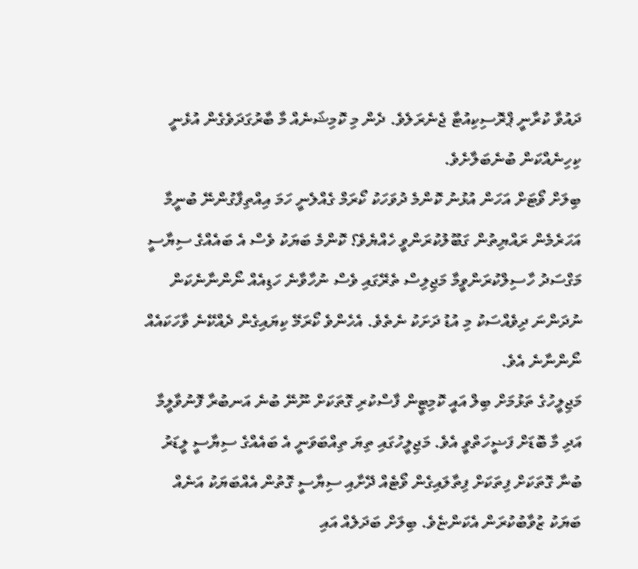ދައުވާ ކުރާނީ ޕްރޮސިކިއުޓާ ޖެނެރަލެވެ. ދެން މި ކޮމިޝަނެއް މާ ބާރުގަދަވެގެން އުޅެނީ ކިހިނެއްކަން ބުނެބަލާށެވެ.
ބިލަށް ވޯޓަށް އަހަން އުޅުނު ކޮންމެ ދުވަހަކު ކޯރަމް ގެއްލެނީ ހަމަ އިއްތިފާގުންނޭ ބުނީމާ އަހަރެމެން ރައްޔިތުން ގަބޫލުކުރަންވީ ހެއްޔެވެ؟ ކޮންމެ ބަޔަކު ވެސް އެ ބައެއްގެ ސިޔާސީ މަގްސަދު ހާސިލްކުރަންވީމާ މަޖިލިސް ތެރޭގައި ވެސް ނުހާވާނެ ހަޑިއެއް ނޯންނާނެކަން ނުދަންނަ ދިވެއްސަކު މި އުޑު ދަށަކު ނެތެވެ. އެހެންވެ ކޯރަމޭ ކިޔައިގެން ދެއްކޭނެ ވާހަކައެއް ނޯންނާނެ އެވެ.
މަޖިލީހުގެ ތަޅުމަށް ބިލް އައީ ކޮމިޓީން ފާސްކުރި ގޮތަކަށް ނޫނޭ ބުނެ އަނބުރާ ފޮނުވާލީމާ އަދި މާ ބޮޑަށް ފަޟީހަތްވީ އެވެ. މަޖިލީހުގައި ތިޔަ ތިއްބަވަނީ އެ ބައެއްގެ ސިޔާސީ ލީޑަރު ބުނާ ގޮތަކަށް ފިތަކަށް ފިތާލައިގެން ވޯޓެއް ދޭށާއި ސިޔާސީ ގޮތުން އެއްބަޔަކު އަނެއް ބަޔަކު ޒުވާބުކުރަން އެކަންޏެވެ. ބިލަށް ބަދަލެއް އައި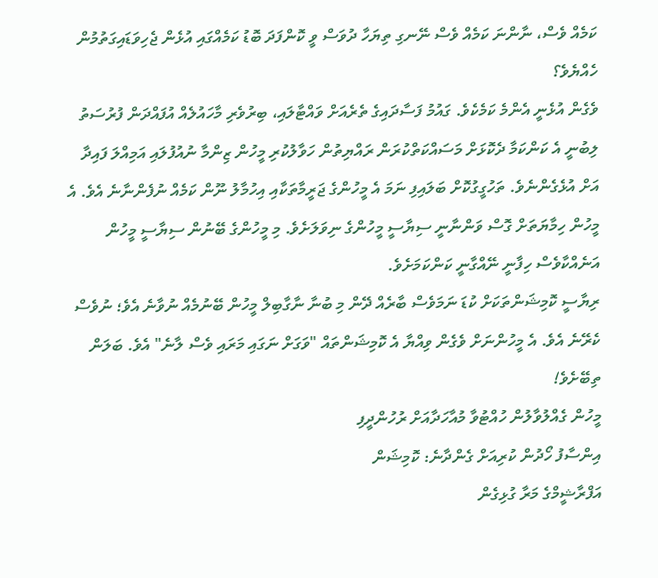ކަމެއް ވެސް، ނާންނަ ކަމެއް ވެސް ނޭނގި ތިޔަހާ ދުވަސް ވީ ކޮންފަދަ ބޮޑު ކަމެއްގައި އުޅެން ޖެހިވަޑައިގަތުމުން ހެއްޔެވެ؟
ވެގެން އުޅެނީ އެންމެ ކަމެކެވެ. ގައުމު ފަސާދައިގެ ތެރެއަށް ވައްޓާލައި، ބިރުވެރި މާހައުލެއް އުފައްދަން ފުރުސަތު ލިބުނީ އެ ކަންކަމާ ދެކޮޅަށް މަސައްކަތްކުރަން ރައްޔިތުން ހަވާލުކުރި މީހުން ޒިންމާ ނުއުފުލައި އަމިއްލަ ފައިދާ އަށް އުޅެގެންނެވެ. ތަހުގީގުކޮށް ބަލައިފި ނަމަ އެ މީހުންގެ ޖަރީމާތަކާއި އިހުމާލު ނޫން ކަމެއް ނުފެންނާނެ އެވެ. އެ މީހުން ހިމާޔަތަށް ގޮސް ވަންނާނީ ސިޔާސީ މީހުންގެ ނިވަލަށެވެ. މި މީހުންގެ ބޭނުން ސިޔާސީ މީހުން އަނެއްކާވެސް ހިފާނީ ނޭއްގާނީ ކަންކަމަށެވެ.
ރިޔާސީ ކޮމިޝަންތަކަށް ކުޑަ ނަމަވެސް ބާރެއް ދޭން މި ބުނާ ނާގާބިލް މީހުން ބޭނުމެއް ނުވާނެ އެވެ؛ ނުވެސް ކެރޭނެ އެވެ. އެ މީހުންނަށް ވެގެން ވިއްޔާ އެ ކޮމިޝަންތައް "ވަގަށް ނަގައި މަރައި ވެސް ލާނެ" އެވެ. ބަލަން ތިބޭށެވެ!
މީހުން ގެއްލުވާލުން ހުއްޓުވާ މުއާހަދާއަށް ރުހުންދީފި
އިންސާފު ހޯދުން ކުރިއަށް ގެންދާނެ: ކޮމިޝަން
އަފްރާޝީމްގެ މަރާ ގުޅިގެން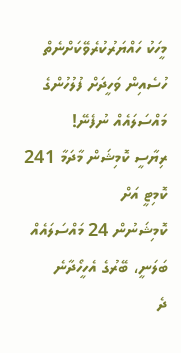މީހަކު ހައްޔަރުކުރެވޭކަށްނެތް
ހުސެއިން ވަހީދަށް ފުލުހުންގެ މައްސަލައެއް ނުފެނޭ!
ރިޔާސީ ކޮމިޝަން މާދަމާ 241 ކޮމިޓީ އަށް
ކޮމިޝަނުން 24 މައްސަލައެއް ބަލަނީ، ބޭރުގެ އެހީހޯދާނެ
ދެ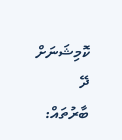ކޮމިޝަނަށް ދޭ ބާރުތައް: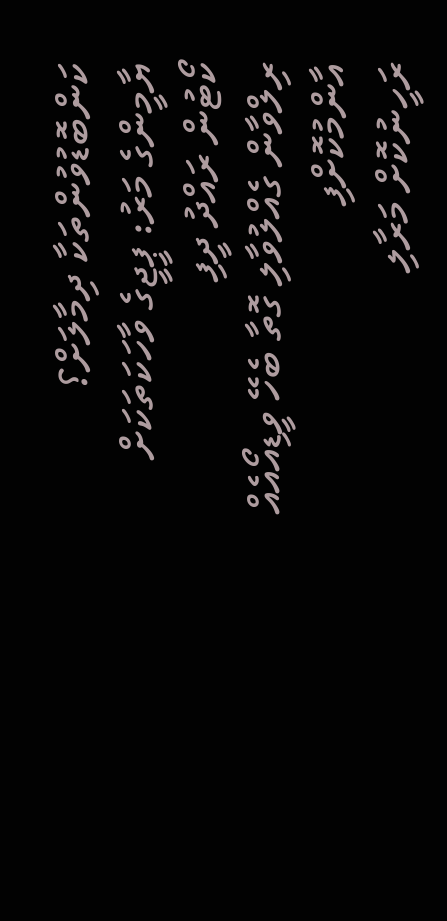ކަންބޮޑުވުންތަކާ ދިމާލަށް؟
ޔާމީންގެ މަރު: ޕީޖީގެ ވާހަކަތަކަށް ކޯޓުން ރައްދު ދީފި
ރިލްވާން ގެއްލުވާލި ގޮތާ ބެހޭ ވީޑިއޯއެއް އާންމުކޮށްފި
ރަހީނުކޮށް މަރާލި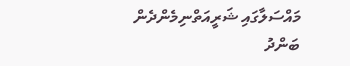މައްސަލާގައި ޝަރީއަތްނިމެންދެން ބަންދު